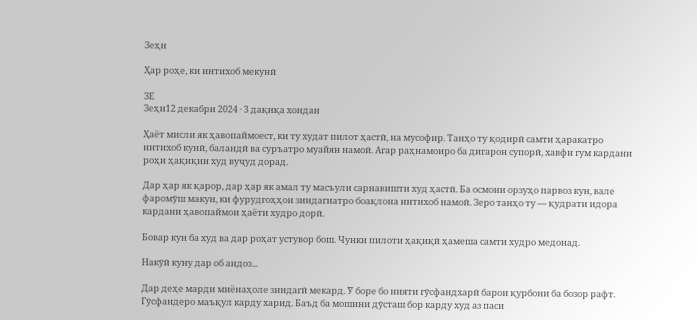Зеҳн

Ҳар роҳе, ки интихоб мекунӣ

ЗЕ
Зеҳн12 декабри 2024 · 3 дақиқа хондан

Ҳаёт мисли як ҳавопаймоест, ки ту худат пилот ҳастӣ, на мусофир. Танҳо ту қодирӣ самти ҳаракатро интихоб кунӣ, баландӣ ва суръатро муайян намоӣ. Агар раҳнамоиро ба дигарон супорӣ, хавфи гум кардани роҳи ҳақиқии худ вуҷуд дорад.

Дар ҳар як қарор, дар ҳар як амал ту масъули сарнавишти худ ҳастӣ. Ба осмони орзуҳо парвоз кун, вале фаромӯш макун, ки фурудгоҳҳои зиндагиатро боақлона интихоб намоӣ. Зеро танҳо ту — қудрати идора кардани ҳавопаймои ҳаёти худро дорӣ.

Бовар кун ба худ ва дар роҳат устувор бош. Чунки пилоти ҳақиқӣ ҳамеша самти худро медонад.

Накӯӣ куну дар об андоз...

Дар деҳе марди миёнаҳоле зиндагӣ мекард. Ӯ боре бо нияти гӯсфандхарӣ барои қурбони ба бозор рафт. Гӯсфандеро маъқул карду харид. Баъд ба мошини дӯсташ бор карду худ аз паси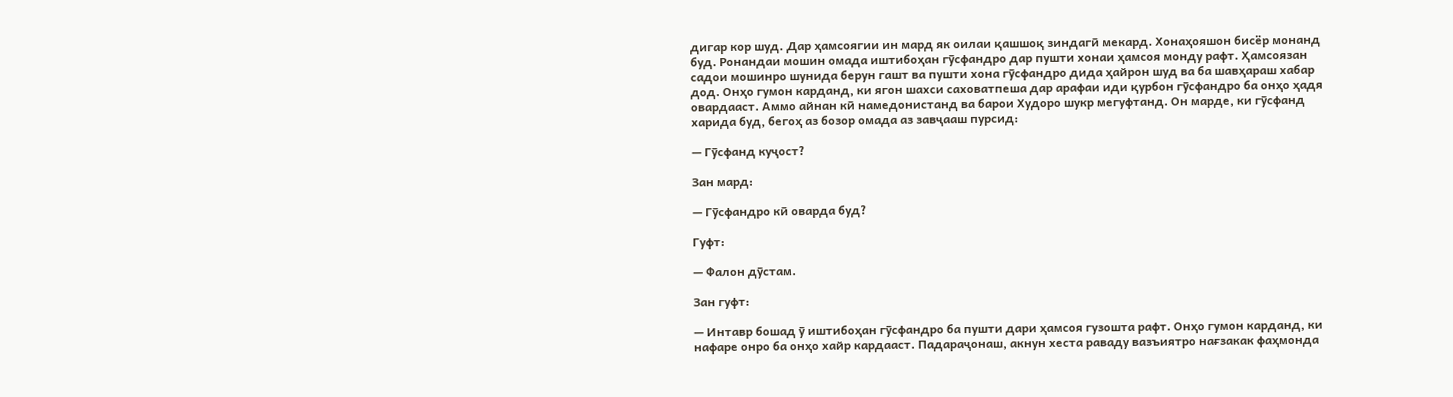дигар кор шуд. Дар ҳамсоягии ин мард як оилаи қашшоқ зиндагӣ мекард. Хонаҳояшон бисёр монанд буд. Ронандаи мошин омада иштибоҳан гӯсфандро дар пушти хонаи ҳамсоя монду рафт. Ҳамсоязан садои мошинро шунида берун гашт ва пушти хона гӯсфандро дида ҳайрон шуд ва ба шавҳараш хабар дод. Онҳо гумон карданд, ки ягон шахси саховатпеша дар арафаи иди қурбон гӯсфандро ба онҳо ҳадя овардааст. Аммо айнан кӣ намедонистанд ва барои Худоро шукр мегуфтанд. Он марде, ки гӯсфанд харида буд, бегоҳ аз бозор омада аз завҷааш пурсид:

— Гӯсфанд куҷост?

Зан мард:

— Гӯсфандро кӣ оварда буд?

Гуфт:

— Фалон дӯстам.

Зан гуфт:

— Интавр бошад ӯ иштибоҳан гӯсфандро ба пушти дари ҳамсоя гузошта рафт. Онҳо гумон карданд, ки нафаре онро ба онҳо хайр кардааст. Падараҷонаш, акнун хеста раваду вазъиятро нағзакак фаҳмонда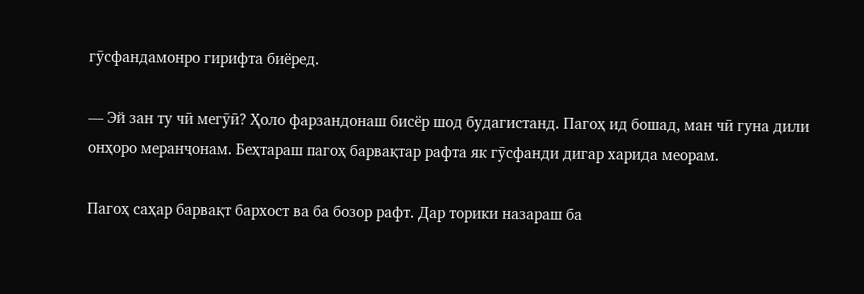гӯсфандамонро гирифта биёред.

— Эй зан ту чӣ мегӯӣ? Ҳоло фарзандонаш бисёр шод будагистанд. Пагоҳ ид бошад, ман чӣ гуна дили онҳоро меранҷонам. Беҳтараш пагоҳ барвақтар рафта як гӯсфанди дигар харида меорам.

Пагоҳ саҳар барвақт бархост ва ба бозор рафт. Дар торики назараш ба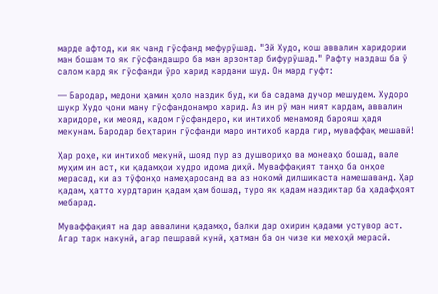марде афтод, ки як чанд гӯсфанд мефурӯшад. "Эй Худо, кош аввалин харидории ман бошам то як гӯсфандашро ба ман арзонтар бифурӯшад." Рафту наздаш ба ӯ салом кард як гӯсфанди ӯро харид кардани шуд. Он мард гуфт:

— Бародар, медони ҳамин ҳоло наздик буд, ки ба садама дучор мешудем. Худоро шукр Худо ҷони ману гӯсфандонамро харид. Аз ин рӯ ман ният кардам, аввалин харидоре, ки меояд, кадом гӯсфандеро, ки интихоб менамояд барояш ҳадя мекунам. Бародар беҳтарин гӯсфанди маро интихоб карда гир, муваффақ мешавӣ!

Ҳар роҳе, ки интихоб мекунӣ, шояд пур аз душвориҳо ва монеаҳо бошад, вале муҳим ин аст, ки қадамҳои худро идома диҳӣ. Муваффақият танҳо ба онҳое мерасад, ки аз тӯфонҳо намеҳаросанд ва аз нокомӣ дилшикаста намешаванд. Ҳар қадам, ҳатто хурдтарин қадам ҳам бошад, туро як қадам наздиктар ба ҳадафҳоят мебарад.

Муваффақият на дар аввалини қадамҳо, балки дар охирин қадами устувор аст. Агар тарк накунӣ, агар пешравӣ кунӣ, ҳатман ба он чизе ки мехоҳӣ мерасӣ.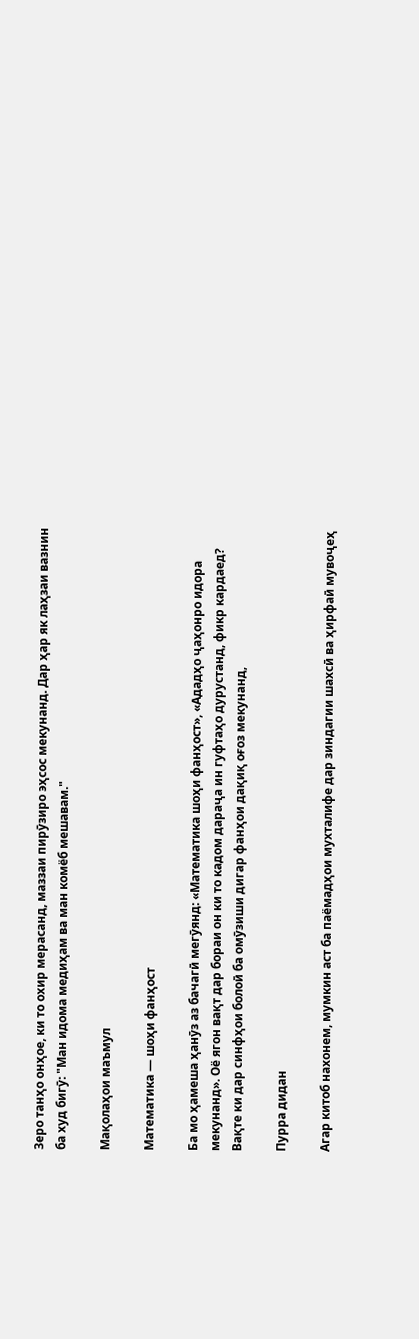Зеро танҳо онҳое, ки то охир мерасанд, маззаи пирӯзиро эҳсос мекунанд. Дар ҳар як лаҳзаи вазнин ба худ бигӯ: "Ман идома медиҳам ва ман комёб мешавам."

Мақолаҳои маъмул

Математика — шоҳи фанҳост

Ба мо ҳамеша ҳанӯз аз бачагӣ мегӯянд: «Математика шоҳи фанҳост», «Ададҳо ҷаҳонро идора мекунанд». Оё ягон вақт дар бораи он ки то кадом дараҷа ин гуфтаҳо дурустанд, фикр кардаед? Вақте ки дар синфҳои болоӣ ба омӯзиши дигар фанҳои дақиқ оғоз мекунанд,

Пурра дидан

Агар китоб нахонем, мумкин аст ба паёмадҳои мухталифе дар зиндагии шахсӣ ва ҳирфаӣ мувоҷеҳ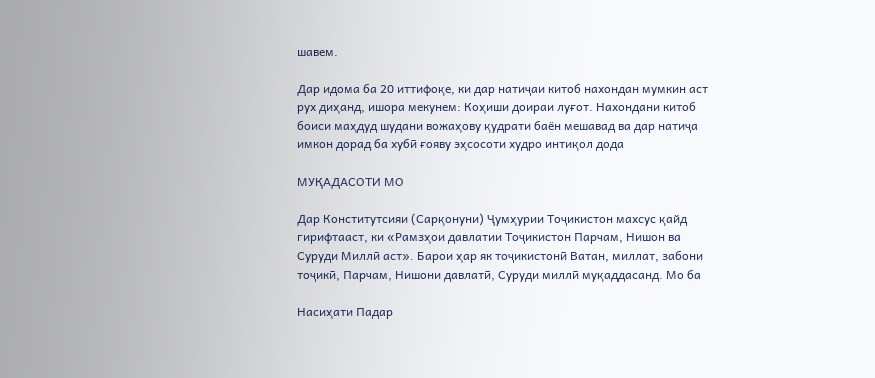шавем.

Дар идома ба 20 иттифоқе, ки дар натиҷаи китоб нахондан мумкин аст рух диҳанд, ишора мекунем: Коҳиши доираи луғот. Нахондани китоб боиси маҳдуд шудани вожаҳову қудрати баён мешавад ва дар натиҷа имкон дорад ба хубӣ ғояву эҳсосоти худро интиқол дода

МУҚАДАСОТИ МО

Дар Конститутсияи (Сарқонуни) Ҷумҳурии Тоҷикистон махсус қайд гирифтааст, ки «Рамзҳои давлатии Тоҷикистон Парчам, Нишон ва Суруди Миллӣ аст». Барои ҳар як тоҷикистонӣ Ватан, миллат, забони тоҷикӣ, Парчам, Нишони давлатӣ, Суруди миллӣ муқаддасанд. Мо ба

Насиҳати Падар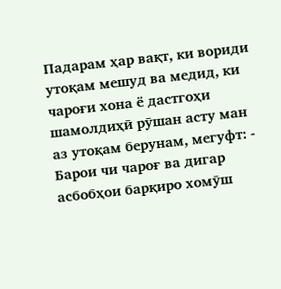Падарам ҳар вақт, ки вориди утоқам мешуд ва медид, ки чароғи хона ё дастгоҳи шамолдиҳӣ рӯшан асту ман аз утоқам берунам, мегуфт: - Барои чи чароғ ва дигар асбобҳои барқиро хомӯш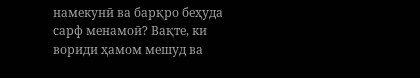намекунӣ ва барқро беҳуда сарф менамоӣ? Вақте, ки вориди ҳамом мешуд ва